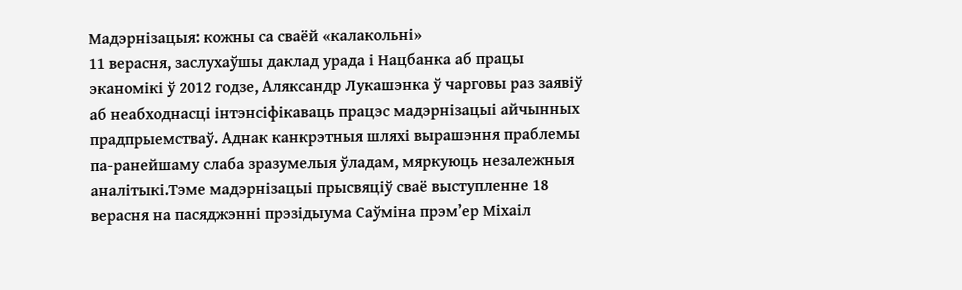Мадэрнізацыя: кожны са сваёй «калакольні»
11 верасня, заслухаўшы даклад урада і Нацбанка аб працы эканомікі ў 2012 годзе, Аляксандр Лукашэнка ў чарговы раз заявіў аб неабходнасці інтэнсіфікаваць працэс мадэрнізацыі айчынных прадпрыемстваў. Аднак канкрэтныя шляхі вырашэння праблемы па-ранейшаму слаба зразумелыя ўладам, мяркуюць незалежныя аналітыкі.Тэме мадэрнізацыі прысвяціў сваё выступленне 18 верасня на пасяджэнні прэзідыума Саўміна прэм’ер Міхаіл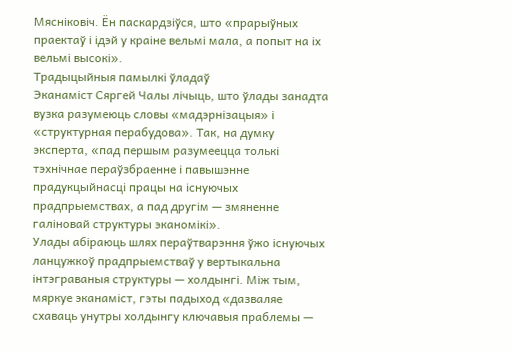Мясніковіч. Ён паскардзіўся, што «прарыўных праектаў і ідэй у краіне вельмі мала, а попыт на іх вельмі высокі».
Традыцыйныя памылкі ўладаў
Эканаміст Сяргей Чалы лічыць, што ўлады занадта вузка разумеюць словы «мадэрнізацыя» і «структурная перабудова». Так, на думку эксперта, «пад першым разумеецца толькі тэхнічнае пераўзбраенне і павышэнне прадукцыйнасці працы на існуючых прадпрыемствах, а пад другім — змяненне галіновай структуры эканомікі».
Улады абіраюць шлях пераўтварэння ўжо існуючых ланцужкоў прадпрыемстваў у вертыкальна інтэграваныя структуры — холдынгі. Між тым, мяркуе эканаміст, гэты падыход «дазваляе схаваць унутры холдынгу ключавыя праблемы —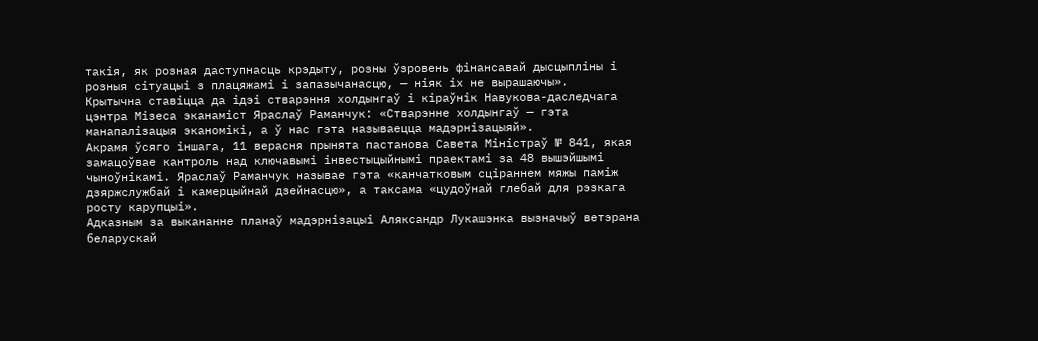такія, як розная даступнасць крэдыту, розны ўзровень фінансавай дысцыпліны і розныя сітуацыі з плацяжамі і запазычанасцю, — ніяк іх не вырашаючы».
Крытычна ставіцца да ідэі стварэння холдынгаў і кіраўнік Навукова-даследчага цэнтра Мізеса эканаміст Яраслаў Раманчук: «Стварэнне холдынгаў — гэта манапалізацыя эканомікі, а ў нас гэта называецца мадэрнізацыяй».
Акрамя ўсяго іншага, 11 верасня прынята пастанова Савета Міністраў № 841, якая замацоўвае кантроль над ключавымі інвестыцыйнымі праектамі за 48 вышэйшымі чыноўнікамі. Яраслаў Раманчук называе гэта «канчатковым сціраннем мяжы паміж дзяржслужбай і камерцыйнай дзейнасцю», а таксама «цудоўнай глебай для рэзкага росту карупцыі».
Адказным за выкананне планаў мадэрнізацыі Аляксандр Лукашэнка вызначыў ветэрана беларускай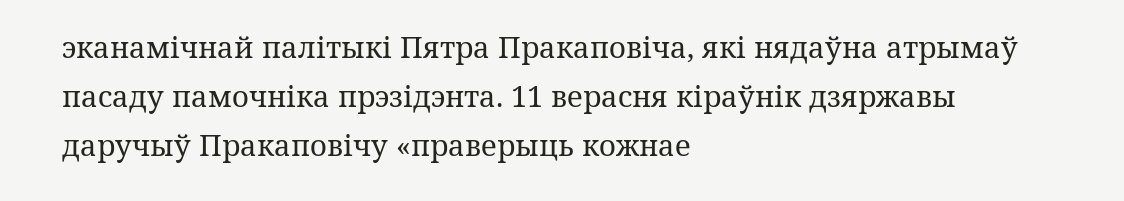эканамічнай палітыкі Пятра Пракаповіча, які нядаўна атрымаў пасаду памочніка прэзідэнта. 11 верасня кіраўнік дзяржавы даручыў Пракаповічу «праверыць кожнае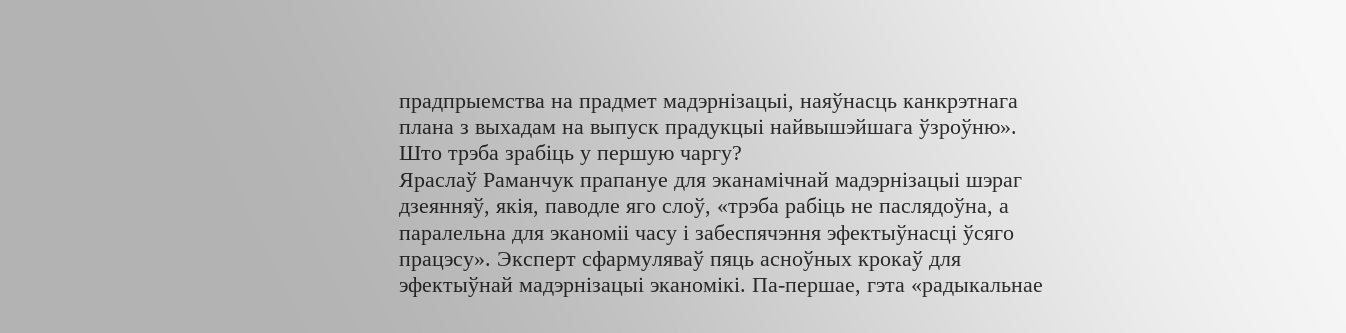прадпрыемства на прадмет мадэрнізацыі, наяўнасць канкрэтнага плана з выхадам на выпуск прадукцыі найвышэйшага ўзроўню».
Што трэба зрабіць у першую чаргу?
Яраслаў Раманчук прапануе для эканамічнай мадэрнізацыі шэраг дзеянняў, якія, паводле яго слоў, «трэба рабіць не паслядоўна, а паралельна для эканоміі часу і забеспячэння эфектыўнасці ўсяго працэсу». Эксперт сфармуляваў пяць асноўных крокаў для эфектыўнай мадэрнізацыі эканомікі. Па-першае, гэта «радыкальнае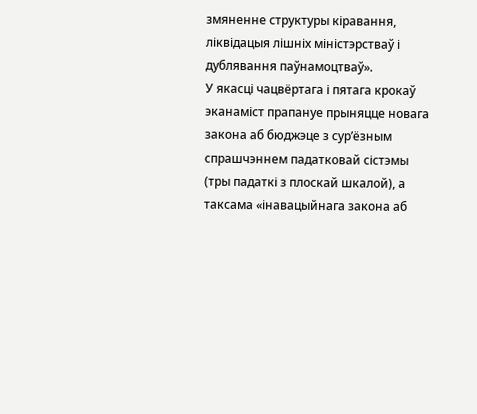змяненне структуры кіравання, ліквідацыя лішніх міністэрстваў і дублявання паўнамоцтваў».
У якасці чацвёртага і пятага крокаў эканаміст прапануе прыняцце новага закона аб бюджэце з сур’ёзным спрашчэннем падатковай сістэмы (тры падаткі з плоскай шкалой), а таксама «інавацыйнага закона аб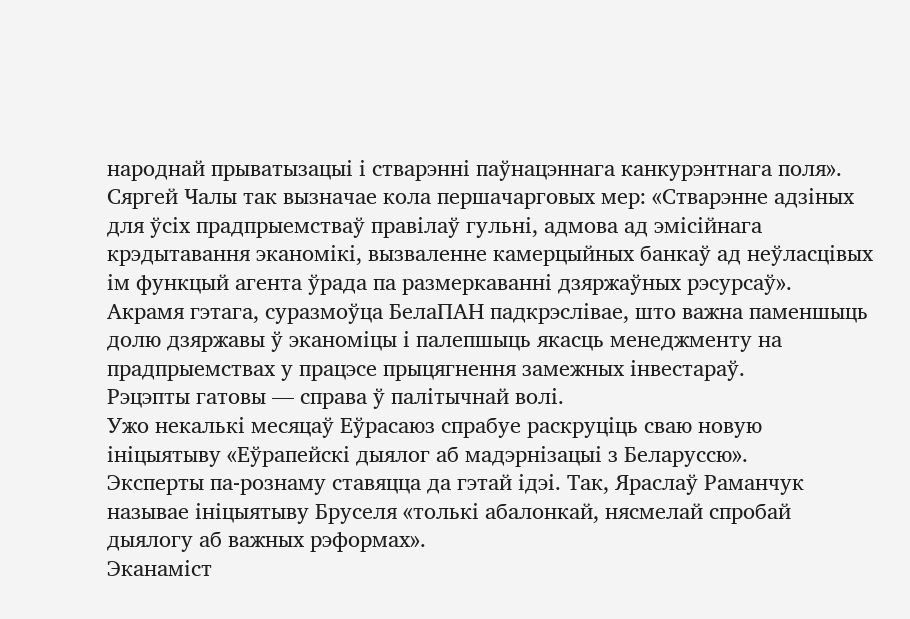народнай прыватызацыі і стварэнні паўнацэннага канкурэнтнага поля».
Сяргей Чалы так вызначае кола першачарговых мер: «Стварэнне адзіных для ўсіх прадпрыемстваў правілаў гульні, адмова ад эмісійнага крэдытавання эканомікі, вызваленне камерцыйных банкаў ад неўласцівых ім функцый агента ўрада па размеркаванні дзяржаўных рэсурсаў».
Акрамя гэтага, суразмоўца БелаПАН падкрэслівае, што важна паменшыць долю дзяржавы ў эканоміцы і палепшыць якасць менеджменту на прадпрыемствах у працэсе прыцягнення замежных інвестараў.
Рэцэпты гатовы — справа ў палітычнай волі.
Ужо некалькі месяцаў Еўрасаюз спрабуе раскруціць сваю новую ініцыятыву «Еўрапейскі дыялог аб мадэрнізацыі з Беларуссю».
Эксперты па-рознаму ставяцца да гэтай ідэі. Так, Яраслаў Раманчук называе ініцыятыву Бруселя «толькі абалонкай, нясмелай спробай дыялогу аб важных рэформах».
Эканаміст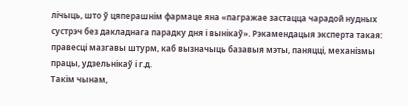лічыць, што ў цяперашнім фармаце яна «пагражае застацца чарадой нудных сустрэч без дакладнага парадку дня і вынікаў». Рэкамендацыя эксперта такая: правесці мазгавы штурм, каб вызначыць базавыя мэты, паняцці, механізмы працы, удзельнікаў і г.д.
Такім чынам,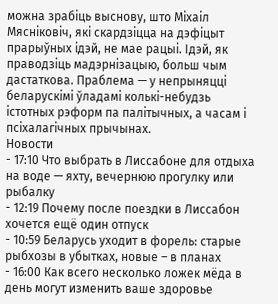можна зрабіць выснову, што Міхаіл Мясніковіч, які скардзіцца на дэфіцыт прарыўных ідэй, не мае рацыі. Ідэй, як праводзіць мадэрнізацыю, больш чым дастаткова. Праблема — у непрыняцці беларускімі ўладамі колькі-небудзь істотных рэформ па палітычных, а часам і псіхалагічных прычынах.
Новости
- 17:10 Что выбрать в Лиссабоне для отдыха на воде — яхту, вечернюю прогулку или рыбалку
- 12:19 Почему после поездки в Лиссабон хочется ещё один отпуск
- 10:59 Беларусь уходит в форель: старые рыбхозы в убытках, новые – в планах
- 16:00 Как всего несколько ложек мёда в день могут изменить ваше здоровье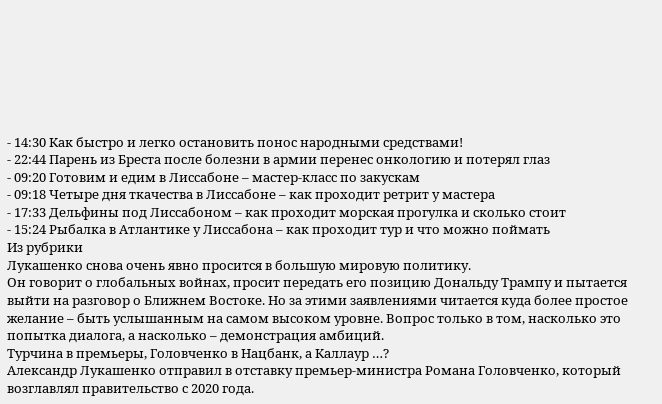- 14:30 Как быстро и легко остановить понос народными средствами!
- 22:44 Парень из Бреста после болезни в армии перенес онкологию и потерял глаз
- 09:20 Готовим и едим в Лиссабоне – мастер-класс по закускам
- 09:18 Четыре дня ткачества в Лиссабоне – как проходит ретрит у мастера
- 17:33 Дельфины под Лиссабоном – как проходит морская прогулка и сколько стоит
- 15:24 Рыбалка в Атлантике у Лиссабона – как проходит тур и что можно поймать
Из рубрики
Лукашенко снова очень явно просится в большую мировую политику.
Он говорит о глобальных войнах, просит передать его позицию Дональду Трампу и пытается выйти на разговор о Ближнем Востоке. Но за этими заявлениями читается куда более простое желание – быть услышанным на самом высоком уровне. Вопрос только в том, насколько это попытка диалога, а насколько – демонстрация амбиций.
Турчина в премьеры, Головченко в Нацбанк, а Каллаур …?
Александр Лукашенко отправил в отставку премьер-министра Романа Головченко, который возглавлял правительство с 2020 года.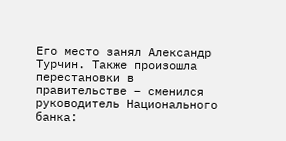Его место занял Александр Турчин. Также произошла перестановки в правительстве – сменился руководитель Национального банка: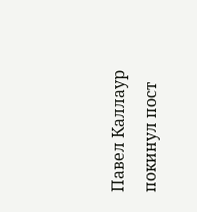Павел Каллаур покинул пост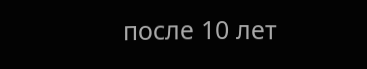после 10 лет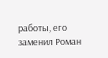работы, его заменил Роман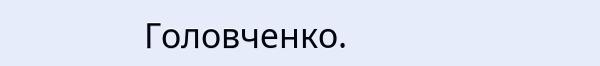Головченко.